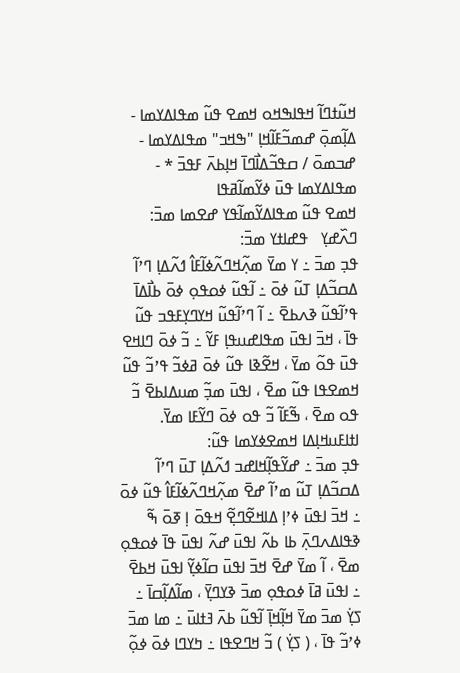ߞߎ߬ߙߣߊ߬ ߞߟߊߒߞߋ ߞߘߐ ߟߎ߬ ߘߟߊߡߌߘߊ - ߡߊ߲߬ߘߋ߲߫ ߝߘߏ߬ߓߊ߬ߞߊ߲ "ߒߞߏ" ߘߟߊߡߌߘߊ - ߝߏߘߋ߫ / ߛߟߏ߬ߡߊ߯ߣߊ߫ ߞߊ߲ߕߍ߫ ߓߟߏ߫ * - ߘߟߊߡߌߘߊ ߟߎ߫ ߦߌ߬ߘߊ߬ߥߟߊ
ߞߘߐ ߟߎ߬ ߘߟߊߡߌ߬ߘߊ߬ߟߌ ߝߐߘߊ ߘߏ߫: ߣߍ߰ߝߌ߲   ߟߝߊߙߌ ߘߏ߫:
ߟߏ߲ ߘߏ߫ ߸ ߌ ߘߌ߫ ߘߍ߲߬ߞߣߍ߬ߦߊ߬ߓߊ߮ ߗߍ߬ߡߊ߲ ߣߴߊ߬ ߡߛߏ߬ߡߊ߲ ߠߎ߬ ߦߋ߫ ߸ ߊ߬ߟߎ߬ ߦߋߟߋ߲ ߦߋ߫ ߕߊ߯ߡߊ߫ ߟߴߊ߬ߟߎ߬ ߢߍߕߐ߫ ߸ ߊ߬ ߣߴߊ߬ߟߎ߬ ߞߌߣߌ߲ߓߟߏ ߟߎ߬ ߟߊ߫ ، ߞߏ߫ ߊߟߎ߫ ߘߟߊߝߎߟߊ߲ ߓߌ߬ ߸ ߏ߬ ߦߋ߫ ߣߊߞߐ ߟߎ߫ ߟߋ߬ ߘߌ߫ ، ߞߐ߬ߢߊ ߟߎ߬ ߦߋ߫ ߥߦߏ߬ ߟߴߏ߬ ߟߎ߬ ߞߘߐߟߊ ߟߎ߬ ߘߐ߫ ، ߊߟߎ߫ ߘߏ߲߬ ߘߎߡߊߕߐ߫ ߏ߬ ߟߋ ߘߐ߫ ، ߒ߬ߓߊ߬ ߏ߬ ߟߋ ߦߋ߫ ߣߌ߬ߓߊ ߘߌ߫.
ߊߙߊߓߎߞߊ߲ߡߊ ߞߘߐߦߌߘߊ ߟߎ߬:
ߟߏ߲ ߘߏ߫ ߸ ߝߌ߬ߟߊ߲߬ߞߊߝߏ ߗߍ߬ߡߊ߲ ߠߎ߫ ߣߴߊ߬ ߡߛߏ߬ߡߊ߲ ߠߎ߬ ߘߴߊ߬ ߝߐ߫ ߘߍ߲߬ߞߣߍ߬ߦߊ߬ߓߊ߮ ߟߎ߬ ߦߋ߫ ߸ ߞߏ߫ ߊߟߎ߫ ߦߴߊ߲ ߡߊߞߐ߬ߣߐ߲߬ ߞߟߋ߫ ߊ߲ ߧߋ߫ ߒ߬ ߢߟߊߡߍߣߍ߲߫ ߕߊ ߕߍ߬ ߊߟߎ߫ ߝߍ߬ ߊߟߎ߫ ߟߊ߫ ߦߋߟߋ߲ ߘߐ߫ ، ߊ߬ ߘߌ߫ ߝߐ߫ ߞߏ߫ ߊߟߎ߫ ߛߊ߬ߦߌ߲߬ ߊߟߎ߫ ߞߕߐ߫ ߸ ߊߟߎ߫ ߥߊ߫ ߦߋߟߋ߲ ߘߏ߫ ߢߌߣߌ߲߫ ، ߘߊ߬ߡߊ߲߬ߛߊ߫ ߸ ߖߌ߲߭ ߘߏ߫ ߘߌ߫ ߞߊ߲߬ߞߊ߲߫ ߊ߬ߟߎ߬ ߕߍ߫ ߔߙߊߎ߫ ߸ ߘߊ ߘߏ߫ ߦߴߏ߬ ߟߊ߫ ، ( ߖߌ߲߭ ) ߏ߬ ߞߣߐߟߊ ߸ ߤߌߣߊ ߦߋ߫ ߦߋ߲߬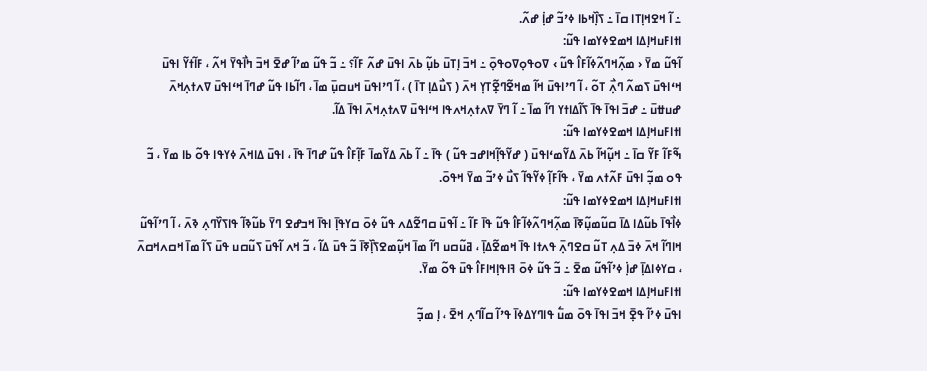߸ ߊ߬ ߞߐߞߊ߲ߠߊ ߛߊ߫ ߸ ߖߊ߲߰ߞߕߊ ߦߴߏ߬ ߝߊ߲߭ ߝߍ߬.
ߊߙߊߓߎߞߊ߲ߡߊ ߞߘߐߦߌߘߊ ߟߎ߬:
ߊ߬ߟߎ߬ ߘߌ߫ ‹ ߘߍ߲߬ߞߣߍ߬ߦߊ߬ߓߊ߮ ߟߎ߬ › ߜߋߟߋ߲ߜߋߟߋ߲߫ ߸ ߞߏ߫ ߊ߲ߠߎ߫ ߕߎ߲߬ ߕߍ߫ ߊߟߎ߫ ߝߍ߬ ߓߊ߬؟ ߸ ߏ߬ ߟߎ߬ ߘߴߊ߬ ߝߐ߫ ߞߏ߫ ߤߊ߯ߟߌ߫ ߞߍ߬ ، ߓߊ߬ߙߌ߬ ߊߟߎ߫ ߞߵߊߟߎ߫ ߖߘߍ߬ ߣߍ߲߯ ߠߋ߬ ، ߊ߬ ߣߴߊߟߎ߫ ߞߊ߬ ߘߞߐ߬ߣߐ߲߬ߠߌ߲ ߞߍ߫ ( ߖߎ߯ߡߊ߲ ߠߊ߫ ) ، ߊ߬ ߣߴߊߟߎ߫ ߞߎߛߎ߲߫ ߘߊ߫ ، ߣߊ߬ߕߊ ߟߎ߬ ߝߣߊ߫ ߞߵߊߟߎ߫ ߜߍߙߍ߲ߞߍ߫ ߝߎߚߎ߫ ߸ ߝߏ߫ ߊߟߊ߫ ߟߊ߫ ߖߊ߬ߡߊߙߌ ߣߊ߬ ߘߊ߫ ߸ ߊ߬ ߣߌ߫ ߜߍߙߍ߲ߞߍߟߊ ߞߵߊߟߎ߫ ߜߍߙߍ߲ߞߍ߫ ߊߟߊ߫ ߡߊ߬.
ߊߙߊߓߎߞߊ߲ߡߊ ߞߘߐߦߌߘߊ ߟߎ߬:
ߒ߬ߓߊ߬ ߓߌ߬ ߛߊ߫ ߸ ߞߎ߲߬ߞߊ߬ ߕߍ߫ ߡߌ߬ߘߵߊߟߎ߫ ( ߝߌ߬ߟߊ߲߬ߞߊߝߏ ߟߎ߬ ) ߟߊ߫ ߸ ߊ߬ ߕߍ߫ ߡߌ߬ߘߊ߫ ߓߊ߲߬ߓߊ߮ ߟߎ߬ ߝߣߊ߫ ߟߊ߫ ، ߊߟߎ߫ ߡߊߞߍ߫ ߦߌߟߊ ߟߋ߬ ߕߊ ߘߌ߫ ، ߏ߬ ߟߋ ߘߏ߲߬ ߊߟߎ߫ ߓߍ߬ߙߍ ߘߌ߫ ، ߟߊ߬ߓߊ߲߬ ߦߌ߬ߟߊ߬ ߖߎ߯ ߦߴߏ߬ ߘߌ߫ ߞߟߋ߫.
ߊߙߊߓߎߞߊ߲ߡߊ ߞߘߐߦߌߘߊ ߟߎ߬:
ߦߊ߯ߟߊ߫ ߕߎ߬ߡߊ ߡߊ߫ ߛߎ߬ߘߎ߲߬ߧߊ߫ ߘߍ߲߬ߞߣߍ߬ߦߊ߬ߓߊ߮ ߟߎ߬ ߟߊ߫ ߓߊ߬ ߸ ߊ߬ߟߎ߫ ߛߣߐ߬ߡߍ ߟߎ߬ ߦߋ߫ ߛߌߟߊ߲߫ ߊߟߊ߫ ߞߏߝߐ ߣߌ߫ ߕߎ߬ߢߊ߬ ߟߊߖߌ߰ߣߍ߲ ߢߍ߫ ، ߊ߬ ߣߴߊ߬ߟߎ߬ ߞߊߣߊ߬ ߞߍ߫ ߦߏ߫ ߡߍ߲ ߠߎ߬ ߛߐߣߍ߲߫ ߟߍߙߊ ߟߊ߫ ߞߘߐ߬ߡߊ߲߫ ، ߥߎ߬ߛߎ ߣߊ߬ ߘߊ߫ ߞߎ߲߬ߘߐߖߊ߲߰ߧߊ߫ ߏ߬ ߟߎ߫ ߡߊ߬ ، ߏ߬ ߞߍ ߊ߬ߟߎ߫ ߖߎ߬ߛߎ ߟߎ߫ ߖߊ߬ ߘߊ߫ ߞߛߍߞߛߍ߫ ، ߛߌߦߊߡߊ߲߫ ߝߊ߲߭ ߦߴߊ߬ߟߎ߬ ߘߐ߫ ߸ ߏ߬ ߟߎ߬ ߦߋ߫ ߔߊߟߊ߲ߞߊߓߊ߮ ߟߎ߫ ߟߋ߬ ߘߌ߫.
ߊߙߊߓߎߞߊ߲ߡߊ ߞߘߐߦߌߘߊ ߟߎ߬:
ߊߟߎ߫ ߦߴߊ߬ ߟߐ߲߫ ߞߏ߫ ߊߟߊ߫ ߟߋ߫ ߘߎ߱ ߟߊߣߌߡߦߊ߫ ߟߴߊ߬ ߛߊ߬ߣߍ߲ ߞߐ߫ ، ߊ߲ ߘߏ߲߬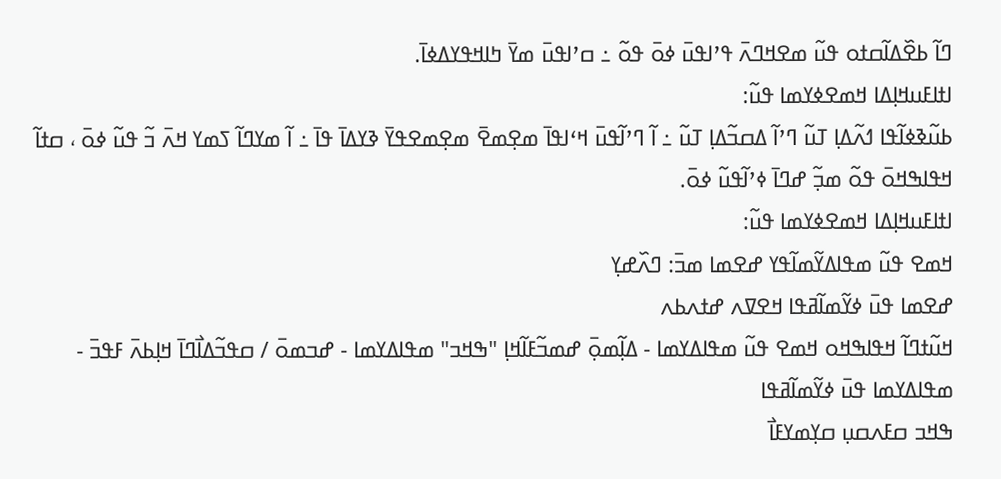ߣߊ߬ ߕߐ߰ߡߊ߬ߛߙߋ ߟߎ߬ ߘߐߞߣߍ߫ ߟߴߊߟߎ߫ ߦߋ߫ ߟߋ߬ ߸ ߛߴߊߟߎ߫ ߘߌ߫ ߤߊߞߟߌߡߦߊ߫.
ߊߙߊߓߎߞߊ߲ߡߊ ߞߘߐߦߌߘߊ ߟߎ߬:
ߕߎ߬ߢߦߊ߬ߟߊ ߗߍ߬ߡߊ߲ ߠߎ߬ ߣߴߊ߬ ߡߛߏ߬ߡߊ߲ ߠߎ߬ ߸ ߊ߬ ߣߴߊ߬ߟߎ߫ ߞߵߊߟߊ߫ ߘߐ߲ߘߐ߫ ߘߐ߲ߘߐߟߌ߫ ߢߌߡߊ߫ ߟߊ߫ ߸ ߊ߬ ߘߌߣߊ߬ ߖߘߌ ߞߍ߫ ߏ߬ ߟߎ߬ ߦߋ߫ ، ߛߙߊ߬ ߞߟߊߒߞߋ߫ ߟߋ߬ ߘߏ߲߬ ߝߣߊ߫ ߦߴߊ߬ߟߎ߬ ߦߋ߫.
ߊߙߊߓߎߞߊ߲ߡߊ ߞߘߐߦߌߘߊ ߟߎ߬:
ߞߘߐ ߟߎ߬ ߘߟߊߡߌ߬ߘߊ߬ߟߌ ߝߐߘߊ ߘߏ߫: ߣߍ߰ߝߌ߲
ߝߐߘߊ ߟߎ߫ ߦߌ߬ߘߊ߬ߥߟߊ ߞߐߜߍ ߝߙߍߕߍ
ߞߎ߬ߙߣߊ߬ ߞߟߊߒߞߋ ߞߘߐ ߟߎ߬ ߘߟߊߡߌߘߊ - ߡߊ߲߬ߘߋ߲߫ ߝߘߏ߬ߓߊ߬ߞߊ߲ "ߒߞߏ" ߘߟߊߡߌߘߊ - ߝߏߘߋ߫ / ߛߟߏ߬ߡߊ߯ߣߊ߫ ߞߊ߲ߕߍ߫ ߓߟߏ߫ - ߘߟߊߡߌߘߊ ߟߎ߫ ߦߌ߬ߘߊ߬ߥߟߊ
ߒߞߏ ߛߓߍߛߎ߲ ߛߌ߲ߘߌߓߊ߯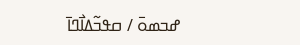ߝߏߘߋ߫ / ߛߟߏ߬ߡߊ߯ߣߊ߫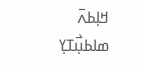ߞߊ߲ߕߍ߫
ߘߊߕߎ߲߯ߠߌ߲